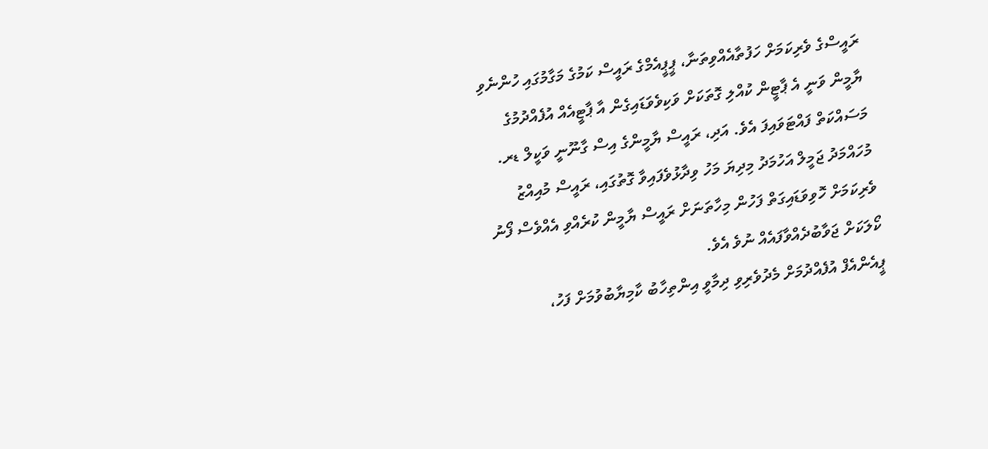ރައީސްގެ ވެރިކަމަށް ހަފުތާއެއްވިތަނާ، ޕީޕީއެމްގެ ރައީސް ކަމުގެ މަގާމުގައި ހުންނެވި ޔާމީން ވަނީ އެ ޕާޓީން ކުއްލި ގޮތަކަށް ވަކިވެވަޑައިގެން އާ ޕާޓީއެއް އުފެއްދުމުގެ މަސައްކަތް ފައްޓަވައިފަ އެވެ. އަދި، ރައީސް ޔާމީންގެ އިސް ގާނޫނީ ވަކީލް ޑރ. މުހައްމަދު ޖަމީލް އަހުމަދު މިދިޔަ މަހު ވިދާޅުވެފައިވާ ގޮތުގައި، ރައީސް މުއިއްޒު ވެރިކަމަށް ހޮވިވަޑައިގަތް ފަހުން މިހާތަނަށް ރައީސް ޔާމީން ކުރެއްވި އެއްވެސް ފޯނު ކޯލަކަށް ޖަވާބުދެއްވާފައެއް ނުވެ އެވެ.
ޕީއެންއެފް އުފެއްދުމަށް މެދުވެރިވި ދިމާވީ އިންތިހާބު ކާމިޔާބުވުމަށް ފަހު،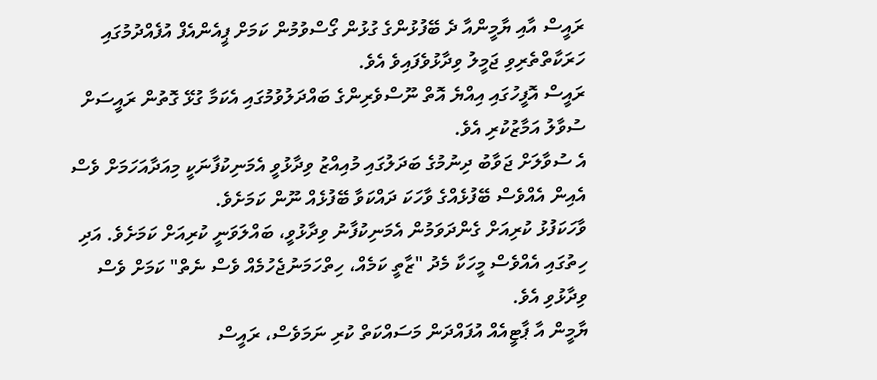ރައީސް އާއި ޔާމީންއާ ދެ ބޭފުޅުންގެ ގުޅުން ގޯސްވުމުން ކަމަށް ޕީއެންއެފް އުފެއްދުމުގައި ހަރަކާތްތެރިވި ޖަމީލު ވިދާޅުވެފައިވެ އެވެ.
ރައީސް އޮފީހުގައި އިއްޔެ އޮތް ނޫސްވެރިންގެ ބައްދަލުވުމުގައި އެކަމާ ގުޅޭ ގޮތުން ރައީސަށް ސުވާލު އަމާޒުކުރި އެވެ.
އެ ސުވާލަށް ޖަވާބު ދިނުމުގެ ބަދަލުގައި މުއިއްޒު ވިދާޅުވީ އެމަނިކުފާނަކީ މިއަދާއަހަމަށް ވެސް އެއިން އެއްވެސް ބޭފުޅެއްގެ ވާހަކަ ދައްކަވާ ބޭފުޅެއް ނޫން ކަމަށެވެ.
ވާހަކަފުޅު ކުރިއަށް ގެންދަވަމުން އެމަނިކުފާނު ވިދާޅުވީ، ބައްލަވަނީ ކުރިއަށް ކަމަށެވެ. އަދި ހިތުގައި އެއްވެސް މީހަކާ މެދު "ޒާތީ ކަމެއް، ހިތްހަމަނުޖެހުމެއް ވެސް ނެތް" ކަމަށް ވެސް ވިދާޅުވި އެވެ.
ޔާމީން އާ ޕާޓީއެއް އުފައްދަން މަސައްކަތް ކުރި ނަމަވެސް، ރައީސް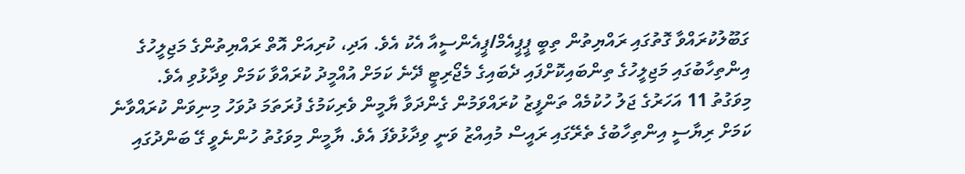ގަބޫލުކުރައްވާ ގޮތުގައި ރައްޔިތުން ތިބީ ޕީޕީއެމް/ޕީއެންސީއާ އެކު އެވެ. އަދި، ކުރިއަށް އޮތް ރައްޔިތުންގެ މަޖިލީހުގެ އިންތިހާބުގައި މަޖިލީހުގެ ތިންބައިކޮށްފައި ދެބައިގެ މެޖޯރިޓީ ދޭނެ ކަމަށް އުއްމީދު ކުރައްވާ ކަމަށް ވިދާޅުވި އެވެ.
މިވަގުތު 11 އަހަރުގެ ޖަލު ހުކުމެއް ތަންފީޒު ކުރައްވަމުން ގެންދަވާ ޔާމީން ވެރިކަމުގެ ފުރަތަމަ ދުވަހު މިނިވަން ކުރައްވާނެ ކަމަށް ރިޔާސީ އިންތިހާބުގެ ތެރޭގައި ރައީސް މުއިއްޒު ވަނީ ވިދާޅުވެފަ އެވެ. ޔާމީން މިވަގުތު ހުންނެވީ ގޭ ބަންދުގައި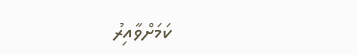ކަމަށްވާއިރު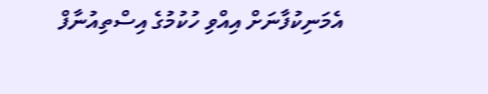އެމަނިކުފާނަށް އިއްވި ހުކުމުގެ އިސްތިއުނާފް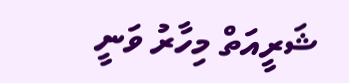ޝަރީއަތް މިހާރު ވަނީ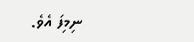ނިމިފަ އެވެ.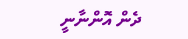ދެން އޮންނާނީ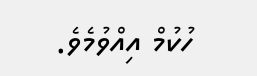ހުކުމް އިއްވުމެވެ.